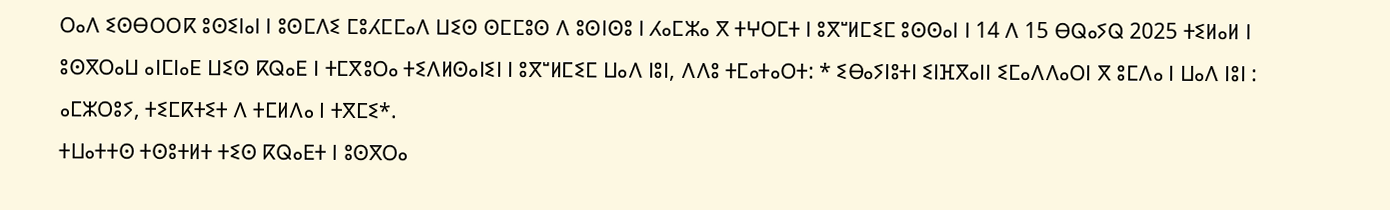ⵔⴰⴷ ⵉⵙⴱⵔⵔⴽ ⵓⵙⵉⵏⴰⵏ ⵏ ⵓⵙⵎⴷⵉ ⵎⵓⵃⵎⵎⴰⴷ ⵡⵉⵙ ⵙⵎⵎⵓⵙ ⴷ ⵓⵙⵏⵙⵓ ⵏ ⵃⴰⵎⵣⴰ ⴳ ⵜⵖⵔⵎⵜ ⵏ ⵓⴳⵯⵍⵎⵉⵎ ⵓⵙⵙⴰⵏ ⵏ 14 ⴷ 15 ⴱⵕⴰⵢⵕ 2025 ⵜⵉⵍⴰⵍ ⵏ ⵓⵙⴳⵔⴰⵡ ⴰⵏⵎⵏⴰⴹ ⵡⵉⵙ ⴽⵕⴰⴹ ⵏ ⵜⵎⴳⵓⵔⴰ ⵜⵉⴷⵍⵙⴰⵏⵉⵏ ⵏ ⵓⴳⵯⵍⵎⵉⵎ ⵡⴰⴷ ⵏⵓⵏ, ⴷⴷⵓ ⵜⵎⴰⵜⴰⵔⵜ: * ⵉⴱⴰⵢⵏⵓⵜⵏ ⵉⵏⴼⴳⴰⵏⵏ ⵉⵎⴰⴷⴷⴰⵔⵏ ⴳ ⵓⵎⴷⴰ ⵏ ⵡⴰⴷ ⵏⵓⵏ : ⴰⵎⵣⵔⵓⵢ, ⵜⵉⵎⴽⵜⵉⵜ ⴷ ⵜⵎⵍⴷⴰ ⵏ ⵜⴳⵎⵉ*.
ⵜⵡⴰⵜⵜⵙ ⵜⵙⵓⵜⵍⵜ ⵜⵉⵙ ⴽⵕⴰⴹⵜ ⵏ ⵓⵙⴳⵔⴰ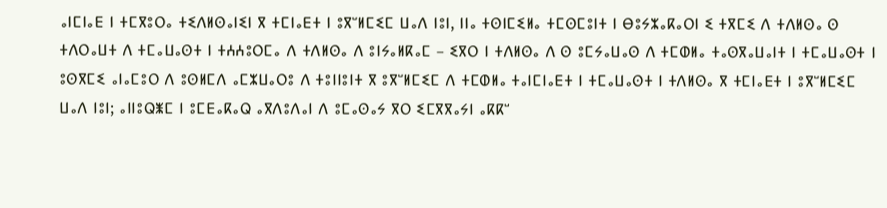ⴰⵏⵎⵏⴰⴹ ⵏ ⵜⵎⴳⵓⵔⴰ ⵜⵉⴷⵍⵙⴰⵏⵉⵏ ⴳ ⵜⵎⵏⴰⴹⵜ ⵏ ⵓⴳⵯⵍⵎⵉⵎ ⵡⴰⴷ ⵏⵓⵏ, ⵏⵏⴰ ⵜⵙⵏⵎⵉⵍⴰ ⵜⵎⵙⵎⵓⵏⵜ ⵏ ⴱⵓⵢⵣⴰⴽⴰⵔⵏ ⵉ ⵜⴳⵎⵉ ⴷ ⵜⴷⵍⵙⴰ ⵙ ⵜⴷⵔⴰⵡⵜ ⴷ ⵜⵎⴰⵡⴰⵙⵜ ⵏ ⵜⵄⵄⵓⵔⵎⴰ ⴷ ⵜⴷⵍⵙⴰ ⴷ ⵓⵏⵢⴰⵍⴽⴰⵎ – ⵉⴳⵔ ⵏ ⵜⴷⵍⵙⴰ ⴷ ⵙ ⵓⵎⵢⴰⵡⴰⵙ ⴷ ⵜⵎⵀⵍⴰ ⵜⴰⵙⴳⴰⵡⴰⵏⵜ ⵏ ⵜⵎⴰⵡⴰⵙⵜ ⵏ ⵓⵙⴳⵎⵉ ⴰⵏⴰⵎⵓⵔ ⴷ ⵓⵙⵍⵎⴷ ⴰⵎⵣⵡⴰⵔⵓ ⴷ ⵜⵓⵏⵏⵓⵏⵜ ⴳ ⵓⴳⵯⵍⵎⵉⵎ ⴷ ⵜⵎⵀⵍⴰ ⵜⴰⵏⵎⵏⴰⴹⵜ ⵏ ⵜⵎⴰⵡⴰⵙⵜ ⵏ ⵜⴷⵍⵙⴰ ⴳ ⵜⵎⵏⴰⴹⵜ ⵏ ⵓⴳⵯⵍⵎⵉⵎ ⵡⴰⴷ ⵏⵓⵏ; ⴰⵏⵏⵓⵕⵥⵎ ⵏ ⵓⵎⴹⴰⴽⴰⵕ ⴰⴳⴷⵓⴷⴰⵏ ⴷ ⵓⵎⴰⵙⴰⵢ ⴳⵔ ⵉⵎⴳⴳⴰⵢⵏ ⴰⴽⴽⵯ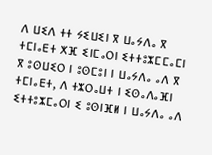ⴷ ⵡⵉⴷ ⵜⵜ ⵢⵉⵡⵉⵏ ⴳ ⵡⴰⵢⴷⴰ ⴳ ⵜⵎⵏⴰⴹⵜ ⵅⴼ ⵉⵏⵎⴰⵔⵏ ⵉⵜⵜⵓⵣⵎⵎⴰⵎⵏ ⴳ ⵓⵙⵡⵉⵔ ⵏ ⵓⵙⵎⵓⵏ ⵏ ⵡⴰⵢⴷⴰ ⴰⴷ ⴳ ⵜⵎⵏⴰⴹⵜ, ⴷ ⵜⵣⵔⴰⵡⵜ ⵏ ⵉⵙⴰⴷⴰⴼⵏ ⵉⵜⵜⵓⵣⵎⴰⵔⵏ ⵉ ⵓⵙⵏⴼⵍ ⵏ ⵡⴰⵢⴷⴰ ⴰⴷ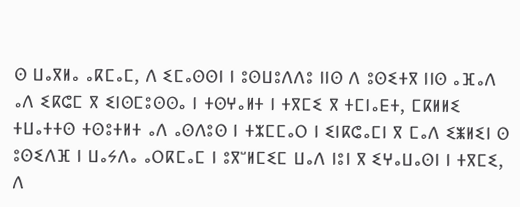ⵙ ⵡⴰⴳⵍⴰ ⴰⴽⵎⴰⵎ, ⴷ ⵉⵎⴰⵙⵙⵏ ⵏ ⵓⵙⵡⵓⴷⴷⵓ ⵏⵏⵙ ⴷ ⵓⵙⵉⵜⴳ ⵏⵏⵙ ⴰⴼⴰⴷ ⴰⴷ ⵉⴽⵛⵎ ⴳ ⵉⵏⵙⵎⵓⵙⵙⴰ ⵏ ⵜⵙⵖⴰⵍⵜ ⵏ ⵜⴳⵎⵉ ⴳ ⵜⵎⵏⴰⴹⵜ, ⵎⴽⵍⵍⵉ ⵜⵡⴰⵜⵜⵙ ⵜⵙⵓⵜⵍⵜ ⴰⴷ ⴰⵙⴷⵓⵙ ⵏ ⵜⵣⵎⵎⴰⵔ ⵏ ⵉⵏⴽⵛⴰⵎⵏ ⴳ ⵎⴰⴷ ⵉⵥⵍⵉⵏ ⵙ ⵓⵙⵉⴷⴼ ⵏ ⵡⴰⵢⴷⴰ ⴰⵔⴽⵎⴰⵎ ⵏ ⵓⴳⵯⵍⵎⵉⵎ ⵡⴰⴷ ⵏⵓⵏ ⴳ ⵉⵖⴰⵡⴰⵙⵏ ⵏ ⵜⴳⵎⵉ, ⴷ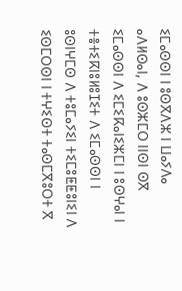ⵉⵎⴰⵙⵙⵏ ⵏ ⵓⵙⴳⴷⵣ ⵏ ⵡⴰⵢⴷⴰ ⴰⴷⵍⵙⴰⵏ, ⴷ ⵓⵙⵣⵎⵔ ⵏⵏⵙⵏ ⵙⴳ ⵉⵎⴰⵙⵙⵏ ⴷ ⵉⵎⵉⴽⴰⵏⵉⵣⵎⵏ ⵏ ⵓⵙⵖⴰⵏ ⵏ ⵜⴻⵜⵉⴽⵏⵓⵍⵓⵊⵉⵜ ⴷ ⵉⵎⴰⵙⵙⵏ ⵏ ⵓⵙⵏⵖⵎⵙ ⴷ ⵜⵓⵎⴰⵢⵉⵏ ⵜⵉⵎⵓⵟⵟⵓⵏⵉⵏ ⴷ ⵉⵙⵎⵔⵙⵏ ⵏ ⵜⵖⵉⵙⵜ ⵜⴰⵙⵎⴳⵓⵔⵜ ⴳ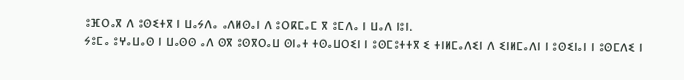ⵓⴼⵔⴰⴳ ⴷ ⵓⵙⵉⵜⴳ ⵏ ⵡⴰⵢⴷⴰ ⴰⴷⵍⵙⴰⵏ ⴷ ⵓⵔⴽⵎⴰⵎ ⴳ ⵓⵎⴷⴰ ⵏ ⵡⴰⴷ ⵏⵓⵏ.
ⵢⵓⵎⴰ ⵓⵖⴰⵡⴰⵙ ⵏ ⵡⴰⵙⵙ ⴰⴷ ⵙⴳ ⵓⵙⴳⵔⴰⵡ ⵙⵏⴰⵜ ⵜⵙⴰⵡⵔⵉⵏ ⵏ ⵓⵙⵎⵓⵜⵜⴳ ⵉ ⵜⵏⵍⵎⴰⴷⵉⵏ ⴷ ⵉⵏⵍⵎⴰⴷⵏ ⵏ ⵓⵙⵉⵏⴰⵏ ⵏ ⵓⵙⵎⴷⵉ ⵏ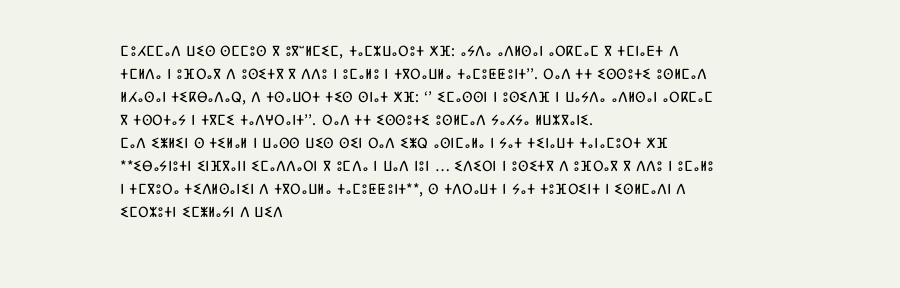ⵎⵓⵃⵎⵎⴰⴷ ⵡⵉⵙ ⵙⵎⵎⵓⵙ ⴳ ⵓⴳⵯⵍⵎⵉⵎ, ⵜⴰⵎⵣⵡⴰⵔⵓⵜ ⵅⴼ: ⴰⵢⴷⴰ ⴰⴷⵍⵙⴰⵏ ⴰⵔⴽⵎⴰⵎ ⴳ ⵜⵎⵏⴰⴹⵜ ⴷ ⵜⵎⵍⴷⴰ ⵏ ⵓⴼⵔⴰⴳ ⴷ ⵓⵙⵉⵜⴳ ⴳ ⴷⴷⵓ ⵏ ⵓⵎⴰⵍⵓ ⵏ ⵜⴳⵔⴰⵡⵍⴰ ⵜⴰⵎⵓⵟⵟⵓⵏⵜ’’. ⵔⴰⴷ ⵜⵜ ⵉⵙⵙⵓⵜⵉ ⵓⵙⵍⵎⴰⴷ ⵍⵃⴰⵙⴰⵏ ⵜⵉⴽⴱⴰⴷⴰⵕ, ⴷ ⵜⵙⴰⵡⵔⵜ ⵜⵉⵙ ⵙⵏⴰⵜ ⵅⴼ: ‘’ ⵉⵎⴰⵙⵙⵏ ⵏ ⵓⵙⵉⴷⴼ ⵏ ⵡⴰⵢⴷⴰ ⴰⴷⵍⵙⴰⵏ ⴰⵔⴽⵎⴰⵎ ⴳ ⵜⵙⵔⵜⴰⵢ ⵏ ⵜⴳⵎⵉ ⵜⴰⴷⵖⵔⴰⵏⵜ’’. ⵔⴰⴷ ⵜⵜ ⵉⵙⵙⵓⵜⵉ ⵓⵙⵍⵎⴰⴷ ⵢⴰⵃⵢⴰ ⵍⵡⵣⴳⴰⵏⵉ.
ⵎⴰⴷ ⵉⵥⵍⵉⵏ ⵙ ⵜⵉⵍⴰⵍ ⵏ ⵡⴰⵙⵙ ⵡⵉⵙ ⵙⵉⵏ ⵔⴰⴷ ⵉⵥⵕ ⴰⵙⵏⵎⴰⵍⴰ ⵏ ⵢⴰⵜ ⵜⵉⵏⴰⵡⵜ ⵜⴰⵏⴰⵎⵓⵔⵜ ⵅⴼ **ⵉⴱⴰⵢⵏⵓⵜⵏ ⵉⵏⴼⴳⴰⵏⵏ ⵉⵎⴰⴷⴷⴰⵔⵏ ⴳ ⵓⵎⴷⴰ ⵏ ⵡⴰⴷ ⵏⵓⵏ … ⵉⴷⵉⵔⵏ ⵏ ⵓⵙⵉⵜⴳ ⴷ ⵓⴼⵔⴰⴳ ⴳ ⴷⴷⵓ ⵏ ⵓⵎⴰⵍⵓ ⵏ ⵜⵎⴳⵓⵔⴰ ⵜⵉⴷⵍⵙⴰⵏⵉⵏ ⴷ ⵜⴳⵔⴰⵡⵍⴰ ⵜⴰⵎⵓⵟⵟⵓⵏⵜ**, ⵙ ⵜⴷⵔⴰⵡⵜ ⵏ ⵢⴰⵜ ⵜⵓⴼⵔⵉⵏⵜ ⵏ ⵉⵙⵍⵎⴰⴷⵏ ⴷ ⵉⵎⵔⵣⵓⵜⵏ ⵉⵎⵥⵍⴰⵢⵏ ⴷ ⵡⵉⴷ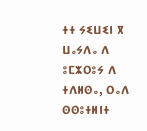ⵜⵜ ⵢⵉⵡⵉⵏ ⴳ ⵡⴰⵢⴷⴰ ⴷ ⵓⵎⵣⵔⵓⵢ ⴷ ⵜⴷⵍⵙⴰ, ⵔⴰⴷ ⵙⵙⵓⵜⵍⵏⵜ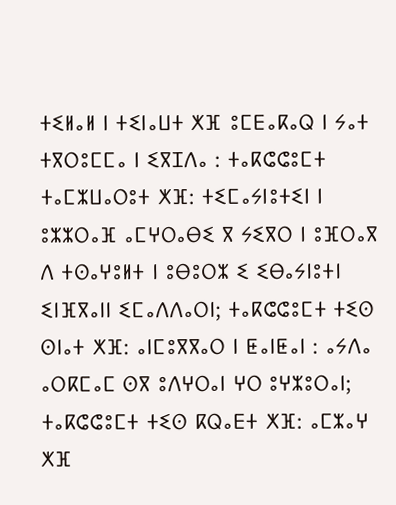ⵜⵉⵍⴰⵍ ⵏ ⵜⵉⵏⴰⵡⵜ ⵅⴼ ⵓⵎⴹⴰⴽⴰⵕ ⵏ ⵢⴰⵜ ⵜⴳⵔⵓⵎⵎⴰ ⵏ ⵉⴳⵊⴷⴰ : ⵜⴰⴽⵛⵛⵓⵎⵜ ⵜⴰⵎⵣⵡⴰⵔⵓⵜ ⵅⴼ: ⵜⵉⵎⴰⵢⵏⵓⵜⵉⵏ ⵏ ⵓⵣⵣⵔⴰⴼ ⴰⵎⵖⵔⴰⴱⵉ ⴳ ⵢⵉⴳⵔ ⵏ ⵓⴼⵔⴰⴳ ⴷ ⵜⵙⴰⵖⵓⵍⵜ ⵏ ⵓⴱⵓⵔⵣ ⵉ ⵉⴱⴰⵢⵏⵓⵜⵏ ⵉⵏⴼⴳⴰⵏⵏ ⵉⵎⴰⴷⴷⴰⵔⵏ; ⵜⴰⴽⵛⵛⵓⵎⵜ ⵜⵉⵙ ⵙⵏⴰⵜ ⵅⴼ: ⴰⵏⵎⵓⴳⴳⴰⵔ ⵏ ⵟⴰⵏⵟⴰⵏ : ⴰⵢⴷⴰ ⴰⵔⴽⵎⴰⵎ ⵙⴳ ⵓⴷⵖⵔⴰⵏ ⵖⵔ ⵓⵖⵣⵓⵔⴰⵏ; ⵜⴰⴽⵛⵛⵓⵎⵜ ⵜⵉⵙ ⴽⵕⴰⴹⵜ ⵅⴼ: ⴰⵎⵣⴰⵖ ⵅⴼ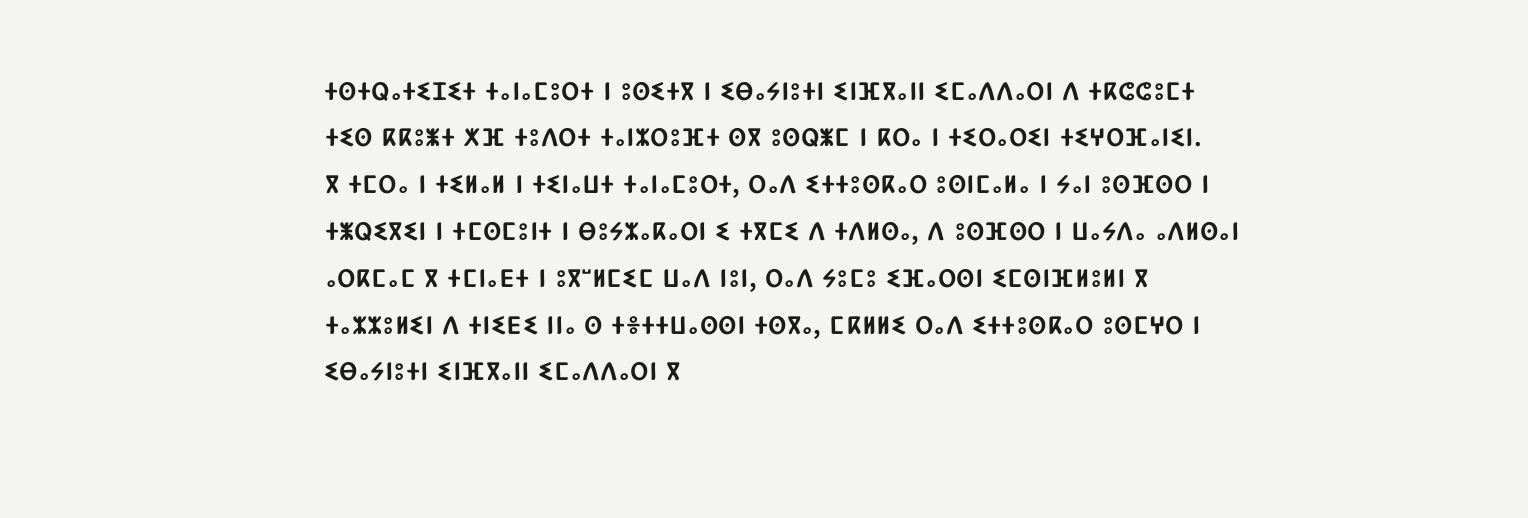ⵜⵙⵜⵕⴰⵜⵉⵊⵉⵜ ⵜⴰⵏⴰⵎⵓⵔⵜ ⵏ ⵓⵙⵉⵜⴳ ⵏ ⵉⴱⴰⵢⵏⵓⵜⵏ ⵉⵏⴼⴳⴰⵏⵏ ⵉⵎⴰⴷⴷⴰⵔⵏ ⴷ ⵜⴽⵛⵛⵓⵎⵜ ⵜⵉⵙ ⴽⴽⵓⵥⵜ ⵅⴼ ⵜⵓⴷⵔⵜ ⵜⴰⵏⵣⵔⵓⴼⵜ ⵙⴳ ⵓⵙⵕⵥⵎ ⵏ ⴽⵔⴰ ⵏ ⵜⵉⵔⴰⵔⵉⵏ ⵜⵉⵖⵔⴼⴰⵏⵉⵏ.
ⴳ ⵜⵎⵔⴰ ⵏ ⵜⵉⵍⴰⵍ ⵏ ⵜⵉⵏⴰⵡⵜ ⵜⴰⵏⴰⵎⵓⵔⵜ, ⵔⴰⴷ ⵉⵜⵜⵓⵙⴽⴰⵔ ⵓⵙⵏⵎⴰⵍⴰ ⵏ ⵢⴰⵏ ⵓⵙⴼⵙⵔ ⵏ ⵜⵥⵕⵉⴳⵉⵏ ⵏ ⵜⵎⵙⵎⵓⵏⵜ ⵏ ⴱⵓⵢⵣⴰⴽⴰⵔⵏ ⵉ ⵜⴳⵎⵉ ⴷ ⵜⴷⵍⵙⴰ, ⴷ ⵓⵙⴼⵙⵔ ⵏ ⵡⴰⵢⴷⴰ ⴰⴷⵍⵙⴰⵏ ⴰⵔⴽⵎⴰⵎ ⴳ ⵜⵎⵏⴰⴹⵜ ⵏ ⵓⴳⵯⵍⵎⵉⵎ ⵡⴰⴷ ⵏⵓⵏ, ⵔⴰⴷ ⵢⵓⵎⵓ ⵉⴼⴰⵔⵙⵏ ⵉⵎⵙⵏⴼⵍⵓⵍⵏ ⴳ ⵜⴰⵣⵣⵓⵍⵉⵏ ⴷ ⵜⵏⵉⴹⵉ ⵏⵏⴰ ⵙ ⵜⴻⵜⵜⵡⴰⵙⵙⵏ ⵜⵙⴳⴰ, ⵎⴽⵍⵍⵉ ⵔⴰⴷ ⵉⵜⵜⵓⵙⴽⴰⵔ ⵓⵙⵎⵖⵔ ⵏ ⵉⴱⴰⵢⵏⵓⵜⵏ ⵉⵏⴼⴳⴰⵏⵏ ⵉⵎⴰⴷⴷⴰⵔⵏ ⴳ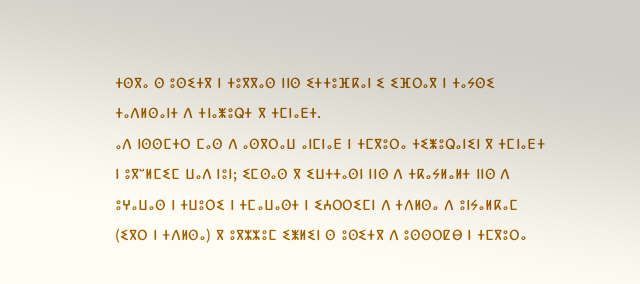ⵜⵙⴳⴰ ⵙ ⵓⵙⵉⵜⴳ ⵏ ⵜⵓⴳⴳⴰⵙ ⵏⵏⵙ ⵉⵜⵜⵓⴼⴽⴰⵏ ⵉ ⵉⴼⵔⴰⴳ ⵏ ⵜⴰⵢⵙⵉ ⵜⴰⴷⵍⵙⴰⵏⵜ ⴷ ⵜⵏⴰⵥⵓⵕⵜ ⴳ ⵜⵎⵏⴰⴹⵜ.
ⴰⴷ ⵏⵙⵙⵎⵜⵔ ⵎⴰⵙ ⴷ ⴰⵙⴳⵔⴰⵡ ⴰⵏⵎⵏⴰⴹ ⵏ ⵜⵎⴳⵓⵔⴰ ⵜⵉⵥⵓⵕⴰⵏⵉⵏ ⴳ ⵜⵎⵏⴰⴹⵜ ⵏ ⵓⴳⵯⵍⵎⵉⵎ ⵡⴰⴷ ⵏⵓⵏ; ⵉⵎⵙⴰⵙ ⴳ ⵉⵡⵜⵜⴰⵙⵏ ⵏⵏⵙ ⴷ ⵜⴽⴰⵢⵍⴰⵍⵜ ⵏⵏⵙ ⴷ ⵓⵖⴰⵡⴰⵙ ⵏ ⵜⵡⵓⵔⵉ ⵏ ⵜⵎⴰⵡⴰⵙⵜ ⵏ ⵉⵄⵔⵔⵉⵎⵏ ⴷ ⵜⴷⵍⵙⴰ ⴷ ⵓⵏⵢⴰⵍⴽⴰⵎ (ⵉⴳⵔ ⵏ ⵜⴷⵍⵙⴰ) ⴳ ⵓⴳⵣⵣⵓⵎ ⵉⵥⵍⵉⵏ ⵙ ⵓⵙⵉⵜⴳ ⴷ ⵓⵙⵙⵔⵇⴱ ⵏ ⵜⵎⴳⵓⵔⴰ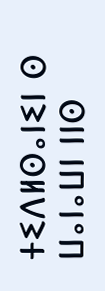ⵜⵉⴷⵍⵙⴰⵏⵉⵏ ⵙ ⵡⴰⵏⴰⵡⵏ ⵏⵏⵙ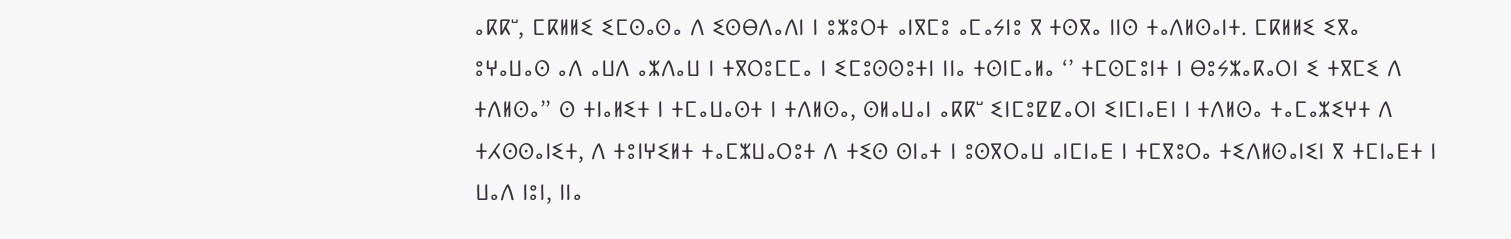ⴰⴽⴽⵯ, ⵎⴽⵍⵍⵉ ⵉⵎⵙⴰⵙⴰ ⴷ ⵉⵙⴱⴷⴰⴷⵏ ⵏ ⵓⵣⵓⵔⵜ ⴰⵏⴳⵎⵓ ⴰⵎⴰⵢⵏⵓ ⴳ ⵜⵙⴳⴰ ⵏⵏⵙ ⵜⴰⴷⵍⵙⴰⵏⵜ. ⵎⴽⵍⵍⵉ ⵉⴳⴰ ⵓⵖⴰⵡⴰⵙ ⴰⴷ ⴰⵡⴷ ⴰⵣⴷⴰⵡ ⵏ ⵜⴳⵔⵓⵎⵎⴰ ⵏ ⵉⵎⵓⵙⵙⵓⵜⵏ ⵏⵏⴰ ⵜⵙⵏⵎⴰⵍⴰ ‘’ ⵜⵎⵙⵎⵓⵏⵜ ⵏ ⴱⵓⵢⵣⴰⴽⴰⵔⵏ ⵉ ⵜⴳⵎⵉ ⴷ ⵜⴷⵍⵙⴰ’’ ⵙ ⵜⵏⴰⵍⵉⵜ ⵏ ⵜⵎⴰⵡⴰⵙⵜ ⵏ ⵜⴷⵍⵙⴰ, ⵙⵍⴰⵡⴰⵏ ⴰⴽⴽⵯ ⵉⵏⵎⵓⵇⵇⴰⵔⵏ ⵉⵏⵎⵏⴰⴹⵏ ⵏ ⵜⴷⵍⵙⴰ ⵜⴰⵎⴰⵣⵉⵖⵜ ⴷ ⵜⵃⵙⵙⴰⵏⵉⵜ, ⴷ ⵜⵓⵏⵖⵉⵍⵜ ⵜⴰⵎⵣⵡⴰⵔⵓⵜ ⴷ ⵜⵉⵙ ⵙⵏⴰⵜ ⵏ ⵓⵙⴳⵔⴰⵡ ⴰⵏⵎⵏⴰⴹ ⵏ ⵜⵎⴳⵓⵔⴰ ⵜⵉⴷⵍⵙⴰⵏⵉⵏ ⴳ ⵜⵎⵏⴰⴹⵜ ⵏ ⵡⴰⴷ ⵏⵓⵏ, ⵏⵏⴰ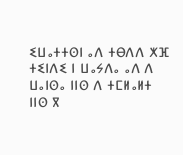ⵉⵡⴰⵜⵜⵙⵏ ⴰⴷ ⵜⴱⴷⴷ ⵅⴼ ⵜⵉⵏⴷⵉ ⵏ ⵡⴰⵢⴷⴰ ⴰⴷ ⴷ ⵡⴰⵏⵙⴰ ⵏⵏⵙ ⴷ ⵜⵎⵍⴰⵍⵜ ⵏⵏⵙ ⴳ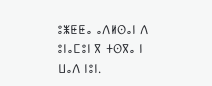ⵓⵥⵟⵟⴰ ⴰⴷⵍⵙⴰⵏ ⴷ ⵓⵏⴰⵎⵓⵏ ⴳ ⵜⵙⴳⴰ ⵏ ⵡⴰⴷ ⵏⵓⵏ.